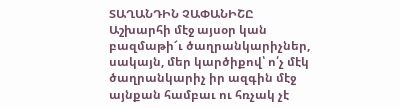ՏԱՂԱՆԴԻՆ ՉԱՓԱՆԻՇԸ
Աշխարհի մէջ այսօր կան բազմաթի՜ւ ծաղրանկարիչներ, սակայն, մեր կարծիքով՝ ո՛չ մէկ ծաղրանկարիչ իր ազգին մէջ այնքան համբաւ ու հռչակ չէ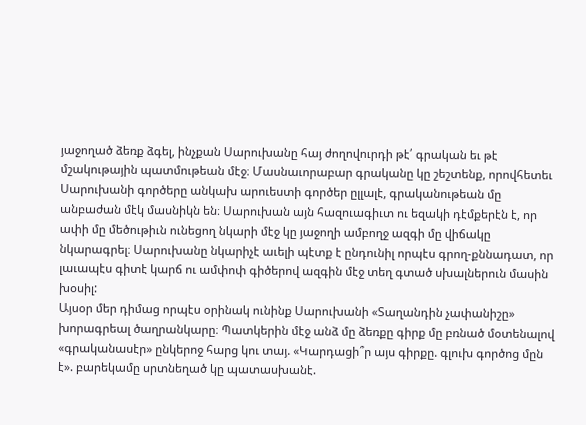յաջողած ձեռք ձգել, ինչքան Սարուխանը հայ ժողովուրդի թէ՛ գրական եւ թէ մշակութային պատմութեան մէջ։ Մասնաւորաբար գրականը կը շեշտենք, որովհետեւ Սարուխանի գործերը անկախ արուեստի գործեր ըլլալէ, գրականութեան մը անբաժան մէկ մասնիկն են։ Սարուխան այն հազուագիւտ ու եզակի դէմքերէն է, որ ափի մը մեծութիւն ունեցող նկարի մէջ կը յաջողի ամբողջ ազգի մը վիճակը նկարագրել։ Սարուխանը նկարիչէ աւելի պէտք է ընդունիլ որպէս գրող-քննադատ, որ լաւապէս գիտէ կարճ ու ամփոփ գիծերով ազգին մէջ տեղ գտած սխալներուն մասին խօսիլ:
Այսօր մեր դիմաց որպէս օրինակ ունինք Սարուխանի «Տաղանդին չափանիշը» խորագրեալ ծաղրանկարը։ Պատկերին մէջ անձ մը ձեռքը գիրք մը բռնած մօտենալով «գրականասէր» ընկերոջ հարց կու տայ. «Կարդացի՞ր այս գիրքը. գլուխ գործոց մըն է». բարեկամը սրտնեղած կը պատասխանէ.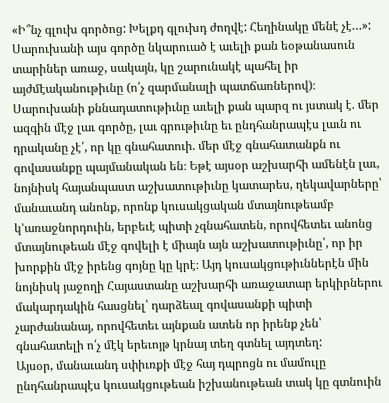«Ի՞նչ գլուխ գործոց: Խելքդ գլուխդ ժողվէ: Հեղինակը մենէ չէ…»: Սարուխանի այս գործը նկարուած է աւելի քան եօթանասուն տարիներ առաջ, սակայն, կը շարունակէ պահել իր այժմէականութիւնը (ո՛չ զարմանալի պատճառներով)։ Սարուխանի քննադատութիւնը աւելի քան պարզ ու յստակ է. մեր ազգին մէջ լաւ գործը, լաւ գրութիւնը եւ ընդհանրապէս լաւն ու դրականը չէ՛, որ կը գնահատուի. մեր մէջ գնահատանքն ու գովասանքը պայմանական են։ Եթէ այսօր աշխարհի ամենէն լաւ, նոյնիսկ հայանպաստ աշխատութիւնը կատարես, ղեկավարները՝ մանաւանդ անոնք, որոնք կուսակցական մտայնութեամբ կ՚առաջնորդուին, երբեւէ պիտի չգնահատեն, որովհետեւ անոնց մտայնութեան մէջ գովելի է միայն այն աշխատութիւնը՝, որ իր խորքին մէջ իրենց գոյնը կը կրէ։ Այդ կուսակցութիւններէն մին նոյնիսկ յաջողի Հայաստանը աշխարհի առաջատար երկիրներու մակարդակին հասցնել՝ դարձեալ գովասանքի պիտի չարժանանայ, որովհետեւ այնքան ատեն որ իրենք չեն՝ գնահատելի ո՛չ մէկ երեւոյթ կրնայ տեղ գտնել այդտեղ:
Այսօր, մանաւանդ սփիւռքի մէջ հայ դպրոցն ու մամուլը ընդհանրապէս կուսակցութեան իշխանութեան տակ կը գտնուին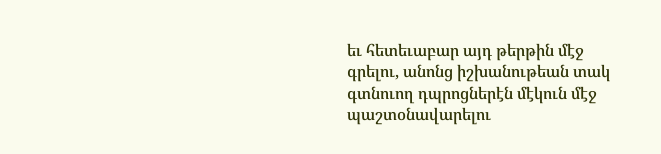եւ հետեւաբար այդ թերթին մէջ գրելու, անոնց իշխանութեան տակ գտնուող դպրոցներէն մէկուն մէջ պաշտօնավարելու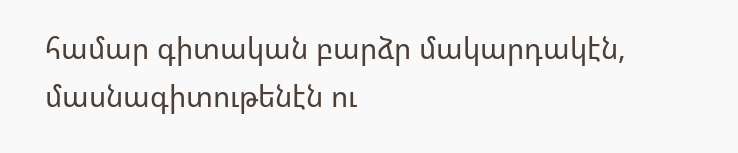համար գիտական բարձր մակարդակէն, մասնագիտութենէն ու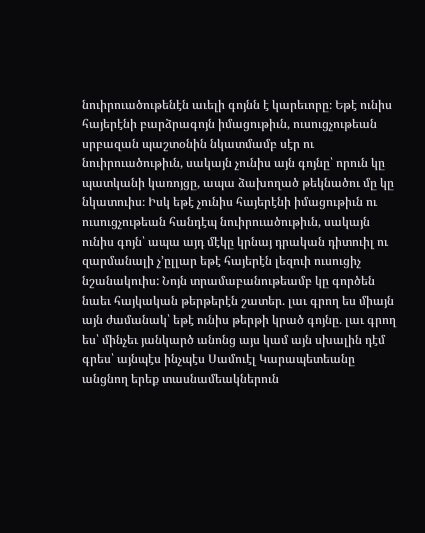նուիրուածութենէն աւելի գոյնն է կարեւորը։ Եթէ ունիս հայերէնի բարձրագոյն իմացութիւն, ուսուցչութեան սրբազան պաշտօնին նկատմամբ սէր ու նուիրուածութիւն, սակայն չունիս այն գոյնը՝ որուն կը պատկանի կառոյցը, ապա ձախողած թեկնածու մը կը նկատուիս։ Իսկ եթէ չունիս հայերէնի իմացութիւն ու ուսուցչութեան հանդէպ նուիրուածութիւն, սակայն ունիս գոյն՝ ապա այդ մէկը կրնայ դրական դիտուիլ ու զարմանալի չ՚ըլլար եթէ հայերէն լեզուի ուսուցիչ նշանակուիս: Նոյն տրամաբանութեամբ կը գործեն նաեւ հայկական թերթերէն շատեր. լաւ գրող ես միայն այն ժամանակ՝ եթէ ունիս թերթի կրած գոյնը. լաւ գրող ես՝ մինչեւ յանկարծ անոնց այս կամ այն սխալին դէմ գրես՝ այնպէս ինչպէս Սամուէլ Կարապետեանը անցնող երեք տասնամեակներուն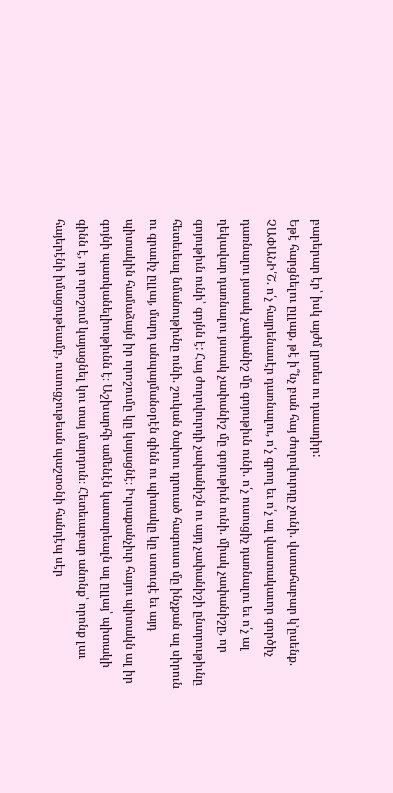բարերար էր՝ իսկ այժմ լրտես ու դաւադիր:
Եթէ հարցնելու ըլլաք, թէ ի՞նչ բան հայ ժողովուրդը չունի. վստահաբար կ՚ըսենք. ՉԱՓԱՆԻ՛Շ. ո՛չ հայրենասէր դառնալու, ո՛չ գրող եւ ո՛չ ալ վաստակաւոր գործիչ դառնալու յստակ չափանիշ մը գոյութիւն ունի. ո՛չ ուսուցիչ դառնալու եւ ո՛չ ալ ղեկավար դառնալու յստակ չափանիշ մը գոյութիւն ունի. միակ չափանիշը, որ գոյութիւն ունի՝ գոյնն է: Հայ ժողովուրդի չափանիշն ու այդ չափանիշի ընտրութիւնը հետեւեալ նմանութիւնը ունի. շուկան ծախու դրուած հագուստ մը ինչքան ալ սիրուն ու գրաւիչ ըլլայ, մարդ անպայմանօրէն գինն ու պիտակը կը ստուգէ եւ այդ պիտակին համաձայն իր որոշումը կը կայացնէ։ Իւրաքանչիւր հայու պիտակն ալ իր գոյնի պատկանելիութիւնն է։ Աշխարհի ամենէն կատարեալն ալ ըլլայ՝ պիտակի գինն է, որ որոշում կայացնել կու տայ մարդուն։ Հետեւաբար անոնք՝ որոնք լաւ հայերէնի իմացութեամբ, ուսուցչութեան պաշտօնի հանդէպ սէր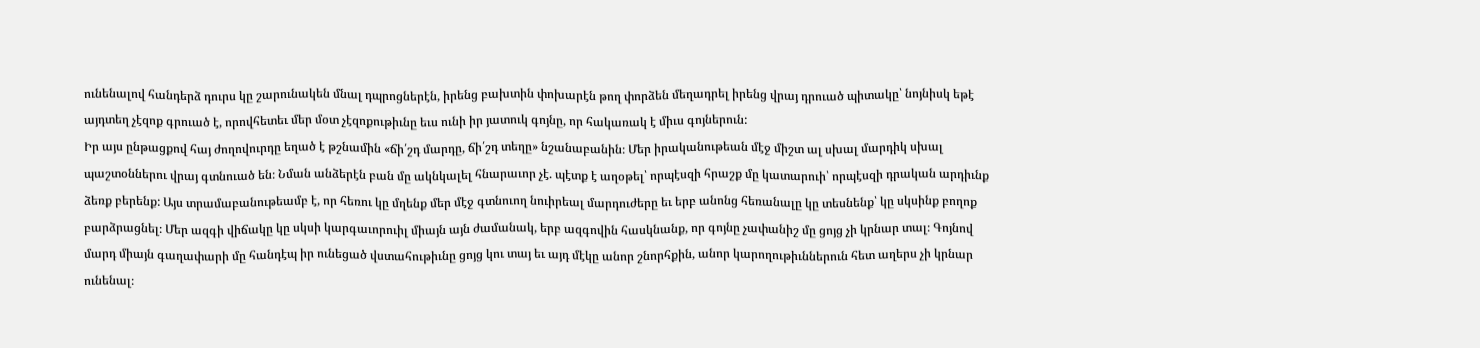ունենալով հանդերձ դուրս կը շարունակեն մնալ դպրոցներէն, իրենց բախտին փոխարէն թող փորձեն մեղադրել իրենց վրայ դրուած պիտակը՝ նոյնիսկ եթէ այդտեղ չէզոք գրուած է, որովհետեւ մեր մօտ չէզոքութիւնը եւս ունի իր յատուկ գոյնը, որ հակառակ է միւս գոյներուն:
Իր այս ընթացքով հայ ժողովուրդը եղած է թշնամին «ճի՛շդ մարդը, ճի՛շդ տեղը» նշանաբանին։ Մեր իրականութեան մէջ միշտ ալ սխալ մարդիկ սխալ պաշտօններու վրայ գտնուած են։ Նման անձերէն բան մը ակնկալել հնարաւոր չէ. պէտք է աղօթել՝ որպէսզի հրաշք մը կատարուի՝ որպէսզի դրական արդիւնք ձեռք բերենք: Այս տրամաբանութեամբ է, որ հեռու կը մղենք մեր մէջ գտնուող նուիրեալ մարդուժերը եւ երբ անոնց հեռանալը կը տեսնենք՝ կը սկսինք բողոք բարձրացնել։ Մեր ազգի վիճակը կը սկսի կարգաւորուիլ միայն այն ժամանակ, երբ ազգովին հասկնանք, որ գոյնը չափանիշ մը ցոյց չի կրնար տալ։ Գոյնով մարդ միայն գաղափարի մը հանդէպ իր ունեցած վստահութիւնը ցոյց կու տայ եւ այդ մէկը անոր շնորհքին, անոր կարողութիւններուն հետ աղերս չի կրնար ունենալ։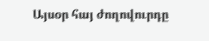Այսօր հայ ժողովուրդը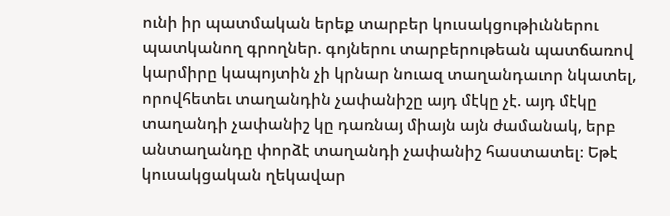ունի իր պատմական երեք տարբեր կուսակցութիւններու պատկանող գրողներ. գոյներու տարբերութեան պատճառով կարմիրը կապոյտին չի կրնար նուազ տաղանդաւոր նկատել, որովհետեւ տաղանդին չափանիշը այդ մէկը չէ. այդ մէկը տաղանդի չափանիշ կը դառնայ միայն այն ժամանակ, երբ անտաղանդը փորձէ տաղանդի չափանիշ հաստատել։ Եթէ կուսակցական ղեկավար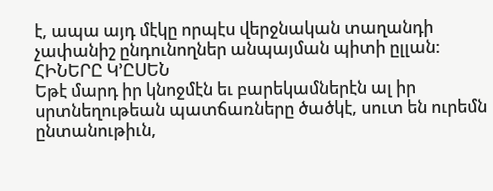է, ապա այդ մէկը որպէս վերջնական տաղանդի չափանիշ ընդունողներ անպայման պիտի ըլլան:
ՀԻՆԵՐԸ Կ՚ԸՍԵՆ
Եթէ մարդ իր կնոջմէն եւ բարեկամներէն ալ իր սրտնեղութեան պատճառները ծածկէ, սուտ են ուրեմն ընտանութիւն,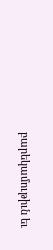բարեկամութիւն եւ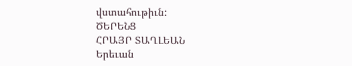վստահութիւն:
ԾԵՐԵՆՑ
ՀՐԱՅՐ ՏԱՂԼԵԱՆ
Երեւան